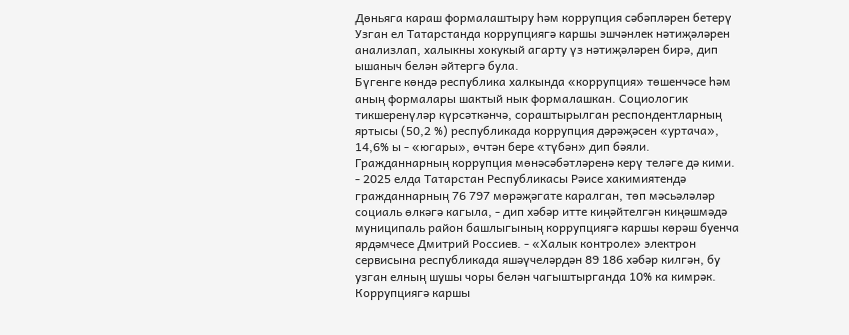Дөньяга караш формалаштыру һәм коррупция сәбәпләрен бетерү
Узган ел Татарстанда коррупциягә каршы эшчәнлек нәтиҗәләрен анализлап, халыкны хокукый агарту үз нәтиҗәләрен бирә, дип ышаныч белән әйтергә була.
Бүгенге көндә республика халкында «коррупция» төшенчәсе һәм аның формалары шактый нык формалашкан. Социологик тикшеренүләр күрсәткәнчә, сораштырылган респондентларның яртысы (50,2 %) республикада коррупция дәрәҗәсен «уртача», 14,6% ы - «югары», өчтән бере «түбән» дип бәяли. Гражданнарның коррупция мөнәсәбәтләренә керү теләге дә кими.
- 2025 елда Татарстан Республикасы Рәисе хакимиятендә гражданнарның 76 797 мөрәҗәгате каралган, төп мәсьәләләр социаль өлкәгә кагыла, - дип хәбәр итте киңәйтелгән киңәшмәдә муниципаль район башлыгының коррупциягә каршы көрәш буенча ярдәмчесе Дмитрий Россиев. - «Халык контроле» электрон сервисына республикада яшәүчеләрдән 89 186 хәбәр килгән, бу узган елның шушы чоры белән чагыштырганда 10% ка кимрәк.
Коррупциягә каршы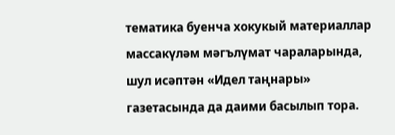тематика буенча хокукый материаллар массакүләм мәгълүмат чараларында, шул исәптән «Идел таңнары» газетасында да даими басылып тора.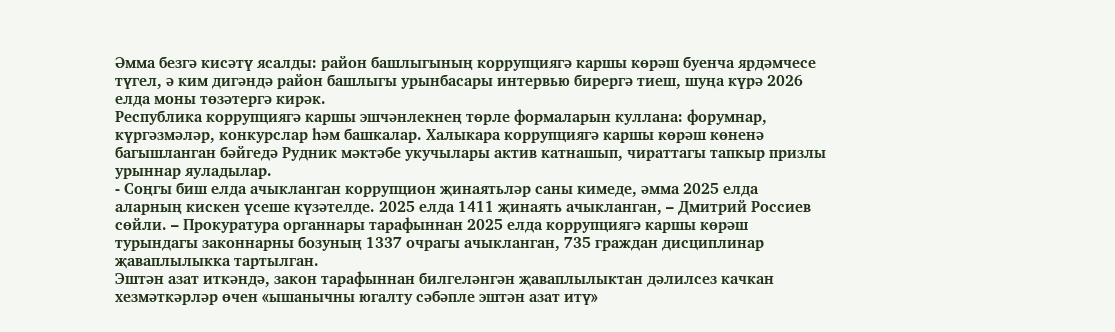Әмма безгә кисәтү ясалды: район башлыгының коррупциягә каршы көрәш буенча ярдәмчесе түгел, ә ким дигәндә район башлыгы урынбасары интервью бирергә тиеш, шуңа күрә 2026 елда моны төзәтергә кирәк.
Республика коррупциягә каршы эшчәнлекнең төрле формаларын куллана: форумнар, күргәзмәләр, конкурслар һәм башкалар. Халыкара коррупциягә каршы көрәш көненә багышланган бәйгедә Рудник мәктәбе укучылары актив катнашып, чираттагы тапкыр призлы урыннар яуладылар.
- Соңгы биш елда ачыкланган коррупцион җинаятьләр саны кимеде, әмма 2025 елда аларның кискен үсеше күзәтелде. 2025 елда 1411 җинаять ачыкланган, – Дмитрий Россиев сөйли. – Прокуратура органнары тарафыннан 2025 елда коррупциягә каршы көрәш турындагы законнарны бозуның 1337 очрагы ачыкланган, 735 граждан дисциплинар җаваплылыкка тартылган.
Эштән азат иткәндә, закон тарафыннан билгеләнгән җаваплылыктан дәлилсез качкан хезмәткәрләр өчен «ышанычны югалту сәбәпле эштән азат итү»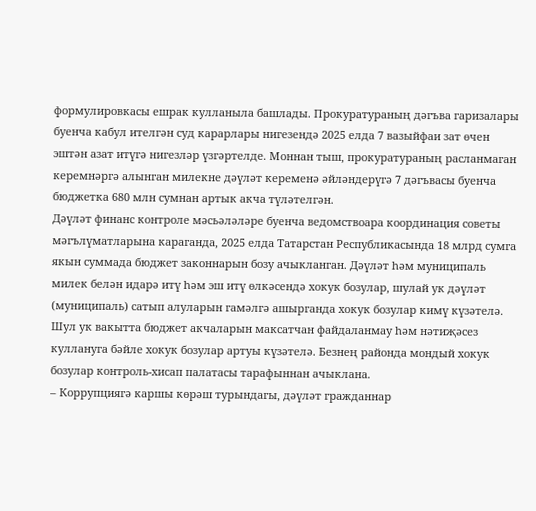формулировкасы ешрак кулланыла башлады. Прокуратураның дәгъва гаризалары буенча кабул ителгән суд карарлары нигезендә 2025 елда 7 вазыйфаи зат өчен эштән азат итүгә нигезләр үзгәртелде. Моннан тыш, прокуратураның расланмаган керемнәргә алынган милекне дәүләт кеременә әйләндерүгә 7 дәгъвасы буенча бюджетка 680 млн сумнан артык акча түләтелгән.
Дәүләт финанс контроле мәсьәләләре буенча ведомствоара координация советы мәгълүматларына караганда, 2025 елда Татарстан Республикасында 18 млрд сумга якын суммада бюджет законнарын бозу ачыкланган. Дәүләт һәм муниципаль милек белән идарә итү һәм эш итү өлкәсендә хокук бозулар, шулай ук дәүләт (муниципаль) сатып алуларын гамәлгә ашырганда хокук бозулар кимү күзәтелә. Шул ук вакытта бюджет акчаларын максатчан файдаланмау һәм нәтиҗәсез куллануга бәйле хокук бозулар артуы күзәтелә. Безнең районда мондый хокук бозулар контроль-хисап палатасы тарафыннан ачыклана.
– Коррупциягә каршы көрәш турындагы, дәүләт гражданнар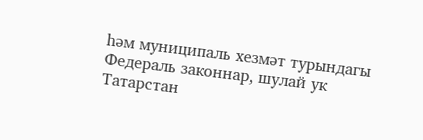һәм муниципаль хезмәт турындагы Федераль законнар, шулай ук Татарстан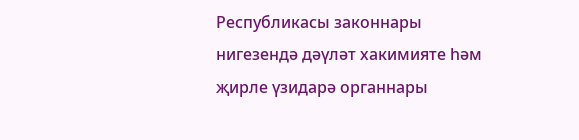Республикасы законнары нигезендә дәүләт хакимияте һәм җирле үзидарә органнары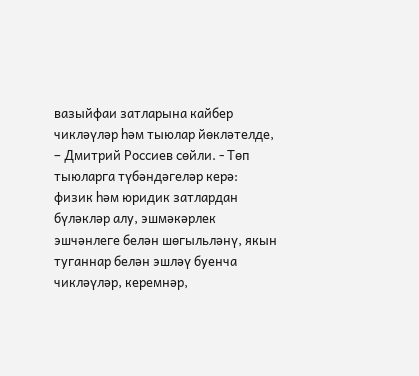вазыйфаи затларына кайбер чикләүләр һәм тыюлар йөкләтелде, – Дмитрий Россиев сөйли. - Төп тыюларга түбәндәгеләр керә: физик һәм юридик затлардан бүләкләр алу, эшмәкәрлек эшчәнлеге белән шөгыльләнү, якын туганнар белән эшләү буенча чикләүләр, керемнәр,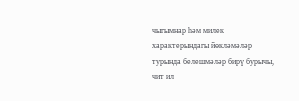чыгымнар һәм милек характерындагы йөкләмәләр турында белешмәләр бирү бурычы, чит ил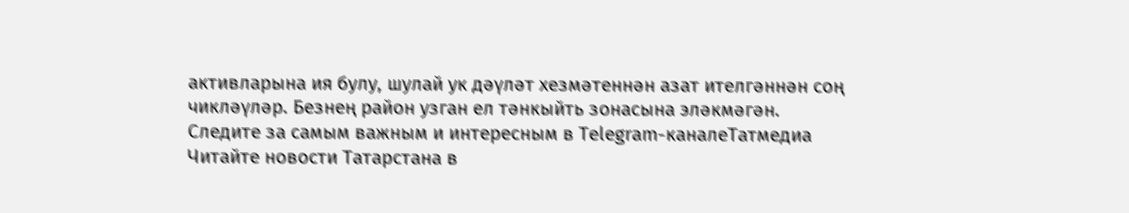активларына ия булу, шулай ук дәүләт хезмәтеннән азат ителгәннән соң чикләүләр. Безнең район узган ел тәнкыйть зонасына эләкмәгән.
Следите за самым важным и интересным в Telegram-каналеТатмедиа
Читайте новости Татарстана в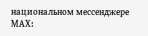национальном мессенджере MАХ: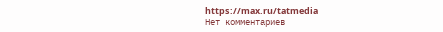https://max.ru/tatmedia
Нет комментариев